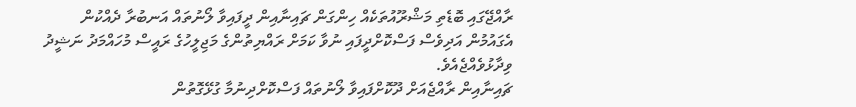ރާއްޖޭގައި ބޮޑެތި މަޝްރޫއުތަކެއް ހިންގަން ޗައިނާއިން ދީފައިވާ ލޯނުތައް އަނބުރާ ދެއްކުން އެގައުމުން އަދިވެސް ފަސްކޮށްދީފައި ނުވާ ކަމަށް ރައްޔިތުންގެ މަޖިލީހުގެ ރައީސް މުހައްމަދު ނަޝީދު ވިދާޅުވެއްޖެއެވެ.
ޗައިނާއިން ރާއްޖެއަށް ދޫކޮށްފައިވާ ލޯނުތައް ފަސްކޮށްދިނުމާ ގުޅޭގޮތުން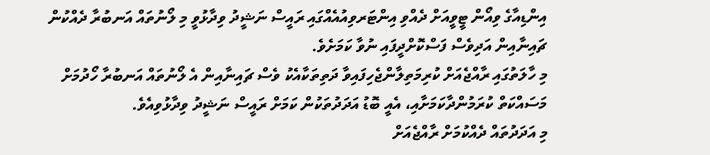އިންޑިއާގެ ވިއޯން ޓީވީއަށް ދެއްވި އިންޓަރވިއުއެއްގައި ރައީސް ނަޝީދު ވިދާޅުވީ މި ލޯނުތައް އަނބުރާ ދެއްކުން ޗައިނާއިން އަދިވެސް ފަސްކޮށްދީފައި ނުވާ ކަމަށެވެ.
މި ހާލަތުގައި ރާއްޖެއަށް ކުރިމަތިލާންޖެހިފައިވާ ދަތިތަކާއެކު ވެސް ޗައިނާއިން އެ ލޯނުތައް އަނބުރާ ހޯދުމަށް މަސައްކަތް ކުރަމުންދާކަމަށާއި، އެއީ ބޮޑު އަދަދުތަކުން ކަމަށް ރައީސް ނަޝީދު ވިދާޅުވިއެވެ.
މި އަދަދުތައް ދެއްކުމަށް ރާއްޖެއަށް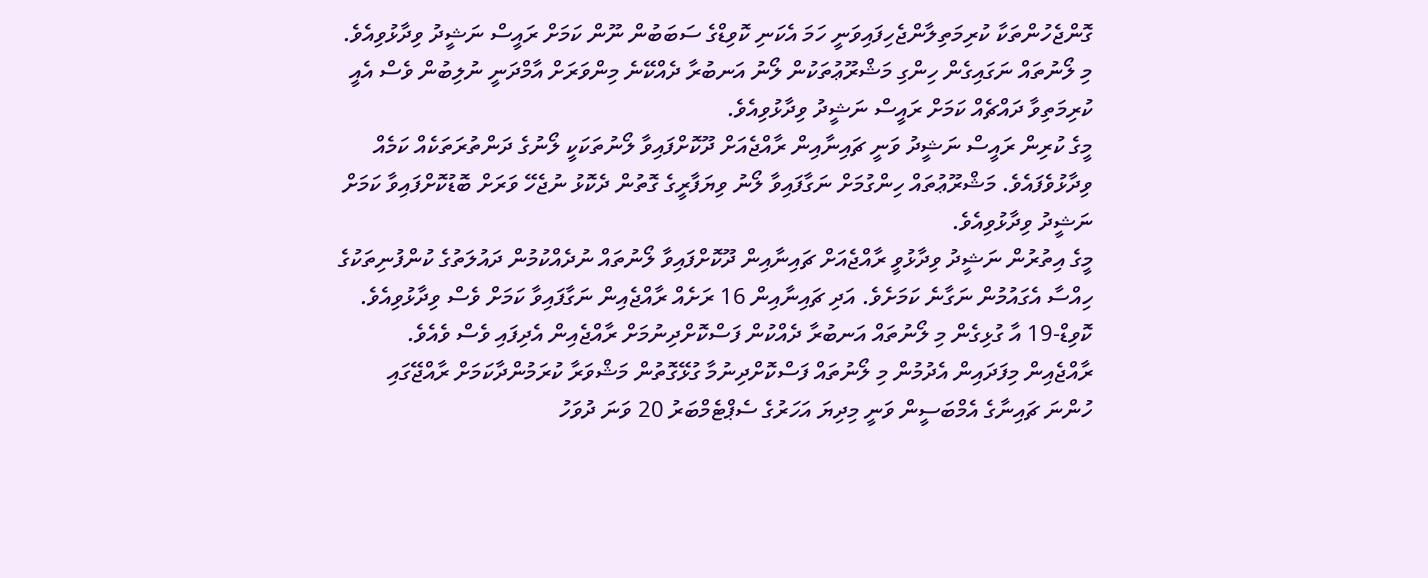ގޮންޖެހުންތަކާ ކުރިމަތިލާންޖެހިފައިވަނީ ހަމަ އެކަނި ކޮވިޑްގެ ސަބަބުން ނޫން ކަމަށް ރައީސް ނަޝީދު ވިދާޅުވިއެވެ. މި ލޯނުތައް ނަގައިގެން ހިންގި މަޝްރޫޢުތަކުން ލޯނު އަނބުރާ ދެއްކޭނެ މިންވަރަށް އާމްދަނީ ނުލިބުން ވެސް އެއީ ކުރިމަތިވާ ދައްޗެއް ކަމަށް ރައީސް ނަޝީދު ވިދާޅުވިއެވެ.
މީގެ ކުރިން ރައީސް ނަޝީދު ވަނީ ޗައިނާއިން ރާއްޖެއަށް ދޫކޮށްފައިވާ ލޯނުތަކަކީ ލޯނުގެ ދަންތުރަތަކެއް ކަމެއް ވިދާޅުވެފައެވެ. މަޝްރޫޢުތައް ހިންގުމަށް ނަގާފައިވާ ލޯނު ވިޔަފާރީގެ ގޮތުން ދެކޮޅު ނުޖެހޭ ވަރަށް ބޮޑުކޮށްފައިވާ ކަމަށް ނަޝީދު ވިދާޅުވިއެވެ.
މީގެ އިތުރުން ނަޝީދު ވިދާޅުވީ ރާއްޖެއަށް ޗައިނާއިން ދޫކޮށްފައިވާ ލޯނުތައް ނުދެއްކުމުން ދައުލަތުގެ ކުންފުނިތަކުގެ ހިއްސާ އެގައުމުން ނަގާނެ ކަމަށެވެ. އަދި ޗައިނާއިން 16 ރަށެއް ރާއްޖެއިން ނަގާފައިވާ ކަމަށް ވެސް ވިދާޅުވިއެވެ.
ކޮވިޑް-19 އާ ގުޅިގެން މި ލޯނުތައް އަނބުރާ ދެއްކުން ފަސްކޮށްދިނުމަށް ރާއްޖެއިން އެދިފައި ވެސް ވެއެވެ.
ރާއްޖެއިން މިފަދައިން އެދުމުން މި ލޯނުތައް ފަސްކޮށްދިނުމާ ގުޅޭގޮތުން މަޝްވަރާ ކުރަމުންދާކަމަށް ރާއްޖޭގައި ހުންނަ ޗައިނާގެ އެމްބަސީން ވަނީ މިދިޔަ އަހަރުގެ ސެޕްޓެމްބަރު 20 ވަނަ ދުވަހު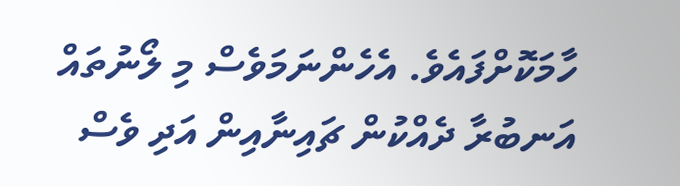ހާމަކޮށްފައެވެ. އެހެންނަމަވެސް މި ލޯނުތައް އަނބުރާ ދެއްކުން ޗައިނާއިން އަދި ވެސް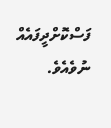ފަސްކޮށްދީފައެއް ނުވެއެވެ.